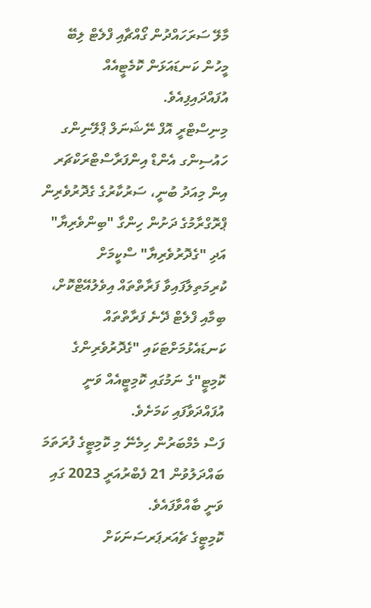މާލޭ ސަރަހައްދުން ގޯއްޗާއި ފްލެޓް ލިބޭ މީހުން ކަނޑައަޅަން ކޮމެޓީއެއް އުފައްދައިފިއެވެ.
މިނިސްޓްރީ އޮފް ނޭޝަނަލް ޕްލޭނިންގ ހައުސިންގ އެންޑް އިންފަރާސްޓްރަކްޗަރ އިން މިއަދު ބުނީ، ސަރުކާރުގެ ގެދޮރުވެރިން ޕްރޮގްރާމުގެ ދަށުން ހިންގާ "ބިންވެރިޔާ" އަދި "ގެދޮރުވެރިޔާ" ސްކީމަށް ކުރިމަތިލާފައިވާ ފަރާތްތައް އިވެލުއޭޓްކޮށް، ބިމާއި ފްލެޓް ދޭނެ ފަރާތްތައް ކަނޑައެޅުމަށްޓަކައި "ގެދޮރުވެރިންގެ ކޮމިޓީ"ގެ ނަމުގައި ކޮމިޓީއެއް ވަނީ އުފައްދަވާފައި ކަމަށެވެ.
ފަސް މެމްބަރުން ހިމެނޭ މި ކޮމިޓީގެ ފުރަތަމަ ބައްދަލުވުން 21 ފެބްރުއަރީ 2023 ގައި ވަނީ ބާއްވާފައެވެ.
ކޮމިޓީގެ ޗެއަރޕަރސަނަކަށް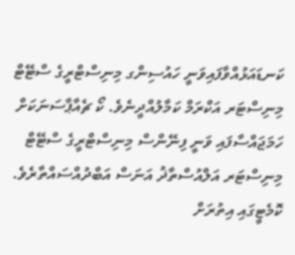ކަނޑައަޅުއްވާފައިވަނީ ހައުސިންގ މިނިސްޓްރީގެ ސްޓޭޓް މިނިސްޓަރ އަކްރަމް ކަމާލުއްދީނެވެ. ކޯ ޗެއާޕާސަނަކަށް ހަމަޖައްސާފައި ވަނީ ފިނޭންސް މިނިސްޓްރީގެ ސްޓޭޓް މިނިސްޓަރ އަލްއުސްތާޛު އަނަސް އަބްދުއްސައްތާރެވެ.
ކޮމެޓީގައި އިތުރަށް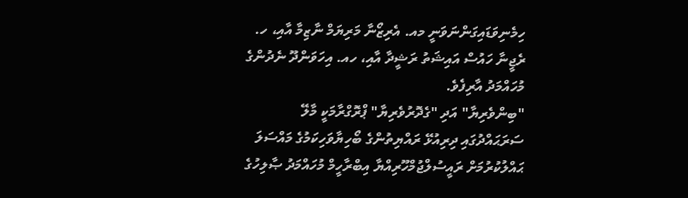ހިމެނިވަޑައިގަންނަވަނީ މއ. އެރިޒޯނާ މަރިޔަމް ނާޒިމާ އާއި، ހ. ރެޖީނާ ހައުސް އައިޝަތު ރަޝީދާ އާއި، ހއ. އިހަވަންދޫ ނެދުންގެ މުހައްމަދު އާރިފެވެ.
"ބިންވެރިޔާ" އަދި "ގެދޮރުވެރިޔާ" ޕްރޮގްރާމަކީ މާލޭ ސަރަޙައްދުގައި ދިރިއުޅޭ ރައްޔިތުންގެ ބޯހިޔާވަހިކަމުގެ މައްސަލަ ޙައްލުކުރުމަށް ރައީސުލްޖުމްހޫރިއްޔާ އިބްރާހީމް މުހައްމަދު ޞާލިހުގެ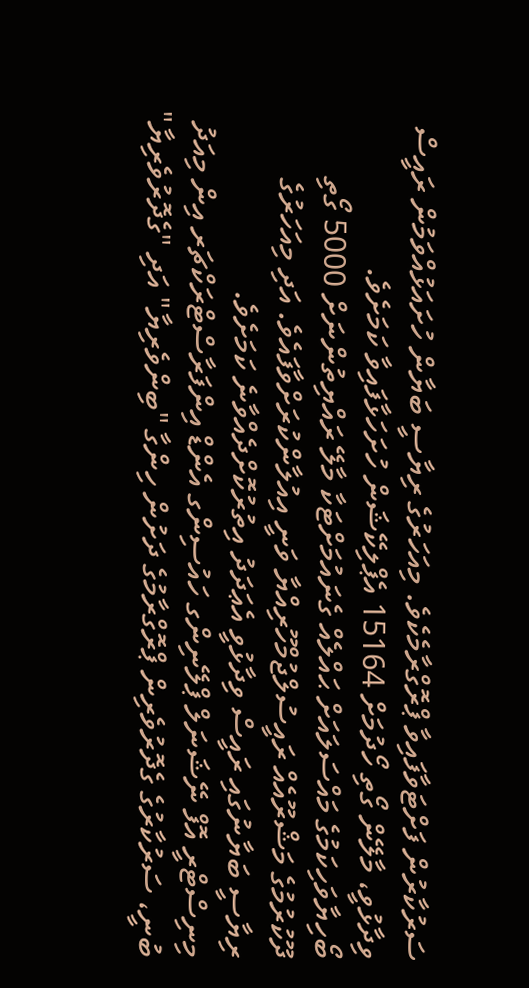ސަރުކާރުން ފަށްޓަވާފައިވާ ޕްރޮގްރާމެކެވެ. މިއަހަރުގެ ރިޔާސީ ބަޔާން ހުށައަޅުއްވަމުން ރައީސް ވިދާޅުވީ، މާލޭން ގޯތި ހޯދުމަށް 15164 އެޕްލިކޭޝަން ހުށަހަޅާފައިވާ ކަމަށެވެ.
ބޯހިޔާވަހިކަމުގެ މައްސަލައަށް ޙައްލެއް ގެނައުމަށްޓަކާ މާލޭ ރައްޔިތުންނަށް 5000 ގޯތި ދޫކުރުމުގެ މަޝްރޫއެއް ރައީސުލްޖުމްހޫރިއްޔާ ވަނީ އިއުލާންކުރަށްވާފައެވެ. އަދި މިއަހަރުގެ ރިޔާސީ ބަޔާނުގައި ރައީސް ވިދާޅުވީ އެޢަދަދު އިތުރުކޮށްދެއްވާނެ ކަމަށެވެ.
މިނިސްޓްރީ އޮފް ނޭޝަނަލް ޕްލޭނިންގ ހައުސިންގ އެންޑް އިންފަރާސްޓްރަކްޗަރ އިން މިއަދު ބުނީ، ސަރުކާރުގެ ގެދޮރުވެރިން ޕްރޮގްރާމުގެ ދަށުން ހިންގާ "ބިންވެރިޔާ" އަދި "ގެދޮރުވެރިޔާ"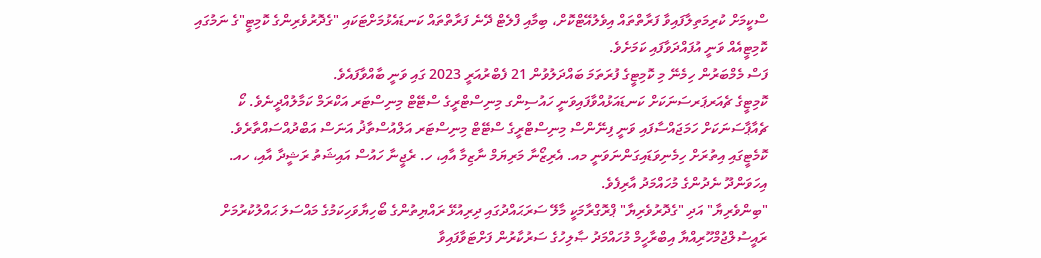ސްކީމަށް ކުރިމަތިލާފައިވާ ފަރާތްތައް އިވެލުއޭޓްކޮށް، ބިމާއި ފްލެޓް ދޭނެ ފަރާތްތައް ކަނޑައެޅުމަށްޓަކައި "ގެދޮރުވެރިންގެ ކޮމިޓީ"ގެ ނަމުގައި ކޮމިޓީއެއް ވަނީ އުފައްދަވާފައި ކަމަށެވެ.
ފަސް މެމްބަރުން ހިމެނޭ މި ކޮމިޓީގެ ފުރަތަމަ ބައްދަލުވުން 21 ފެބްރުއަރީ 2023 ގައި ވަނީ ބާއްވާފައެވެ.
ކޮމިޓީގެ ޗެއަރޕަރސަނަކަށް ކަނޑައަޅުއްވާފައިވަނީ ހައުސިންގ މިނިސްޓްރީގެ ސްޓޭޓް މިނިސްޓަރ އަކްރަމް ކަމާލުއްދީނެވެ. ކޯ ޗެއާޕާސަނަކަށް ހަމަޖައްސާފައި ވަނީ ފިނޭންސް މިނިސްޓްރީގެ ސްޓޭޓް މިނިސްޓަރ އަލްއުސްތާޛު އަނަސް އަބްދުއްސައްތާރެވެ.
ކޮމެޓީގައި އިތުރަށް ހިމެނިވަޑައިގަންނަވަނީ މއ. އެރިޒޯނާ މަރިޔަމް ނާޒިމާ އާއި، ހ. ރެޖީނާ ހައުސް އައިޝަތު ރަޝީދާ އާއި، ހއ. އިހަވަންދޫ ނެދުންގެ މުހައްމަދު އާރިފެވެ.
"ބިންވެރިޔާ" އަދި "ގެދޮރުވެރިޔާ" ޕްރޮގްރާމަކީ މާލޭ ސަރަޙައްދުގައި ދިރިއުޅޭ ރައްޔިތުންގެ ބޯހިޔާވަހިކަމުގެ މައްސަލަ ޙައްލުކުރުމަށް ރައީސުލްޖުމްހޫރިއްޔާ އިބްރާހީމް މުހައްމަދު ޞާލިހުގެ ސަރުކާރުން ފަށްޓަވާފައިވާ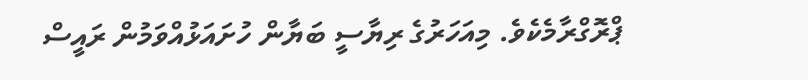ޕްރޮގްރާމެކެވެ. މިއަހަރުގެ ރިޔާސީ ބަޔާން ހުށައަޅުއްވަމުން ރައީސް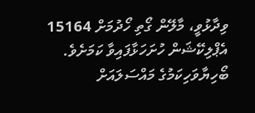ވިދާޅުވީ، މާލޭން ގޯތި ހޯދުމަށް 15164 އެޕްލިކޭޝަން ހުށަހަޅާފައިވާ ކަމަށެވެ.
ބޯހިޔާވަހިކަމުގެ މައްސަލައަށް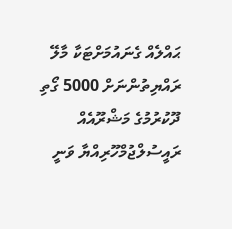ޙައްލެއް ގެނައުމަށްޓަކާ މާލޭ ރައްޔިތުންނަށް 5000 ގޯތި ދޫކުރުމުގެ މަޝްރޫއެއް ރައީސުލްޖުމްހޫރިއްޔާ ވަނީ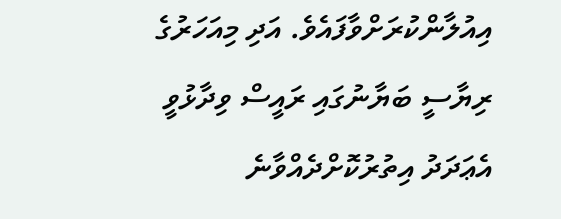އިއުލާންކުރަށްވާފައެވެ. އަދި މިއަހަރުގެ ރިޔާސީ ބަޔާނުގައި ރައީސް ވިދާޅުވީ އެޢަދަދު އިތުރުކޮށްދެއްވާނެ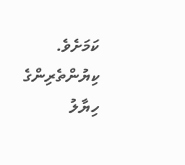ކަމަށެވެ.
ކިޔުންތެރިންގެ ހިޔާލު